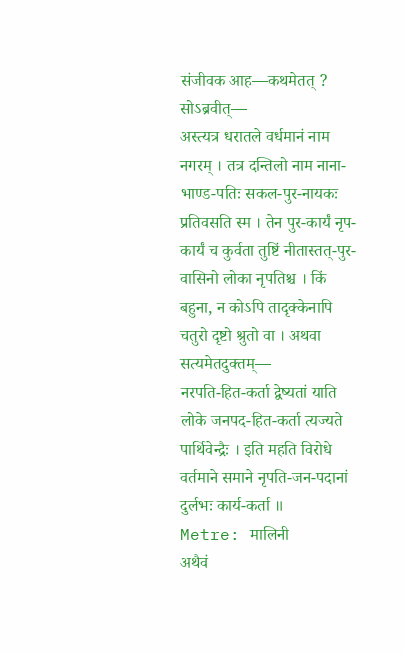संजीवक आह—कथमेतत् ? सोऽब्रवीत्—
अस्त्यत्र धरातले वर्धमानं नाम नगरम् । तत्र दन्तिलो नाम नाना-भाण्ड-पतिः सकल-पुर-नायकः प्रतिवसति स्म । तेन पुर-कार्यं नृप-कार्यं च कुर्वता तुष्टिं नीतास्तत्-पुर-वासिनो लोका नृपतिश्च । किं बहुना, न कोऽपि तादृक्केनापि चतुरो दृष्टो श्रुतो वा । अथवा सत्यमेतदुक्तम्—
नरपति-हित-कर्ता द्वेष्यतां याति लोके जनपद-हित-कर्ता त्यज्यते पार्थिवेन्द्रैः । इति महति विरोधे वर्तमाने समाने नृपति-जन-पदानां दुर्लभः कार्य-कर्ता ॥
Metre: मालिनी
अथैवं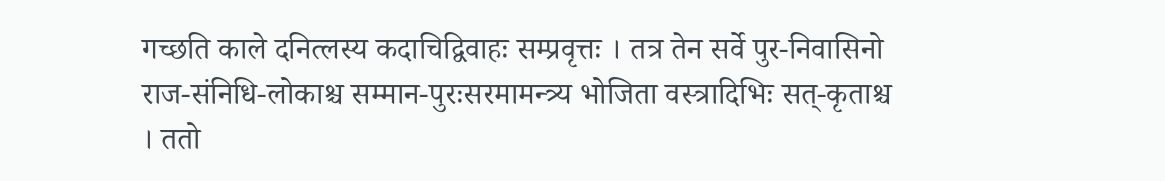गच्छति काले दनित्लस्य कदाचिद्विवाहः सम्प्रवृत्तः । तत्र तेन सर्वे पुर-निवासिनो राज-संनिधि-लोकाश्च सम्मान-पुरःसरमामन्त्र्य भोजिता वस्त्रादिभिः सत्-कृताश्च । ततो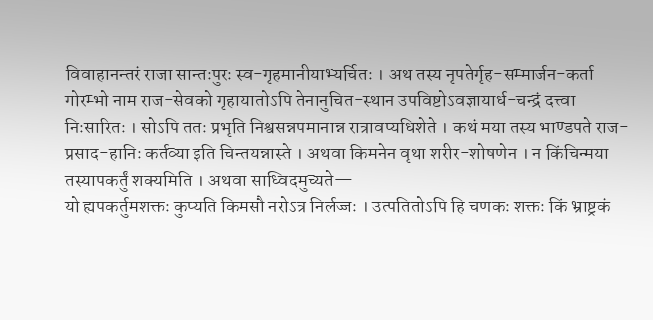विवाहानन्तरं राजा सान्तःपुरः स्व-गृहमानीयाभ्यर्चितः । अथ तस्य नृपतेर्गृह-सम्मार्जन-कर्ता गोरम्भो नाम राज-सेवको गृहायातोऽपि तेनानुचित-स्थान उपविष्टोऽवज्ञायार्ध-चन्द्रं दत्त्वा निःसारितः । सोऽपि ततः प्रभृति निश्वसन्नपमानान्न रात्रावप्यधिशेते । कथं मया तस्य भाण्डपते राज-प्रसाद-हानिः कर्तव्या इति चिन्तयन्नास्ते । अथवा किमनेन वृथा शरीर-शोषणेन । न किंचिन्मया तस्यापकर्तुं शक्यमिति । अथवा साध्विदमुच्यते—
यो ह्यपकर्तुमशक्तः कुप्यति किमसौ नरोऽत्र निर्लज्जः । उत्पतितोऽपि हि चणकः शक्तः किं भ्राष्ट्रकं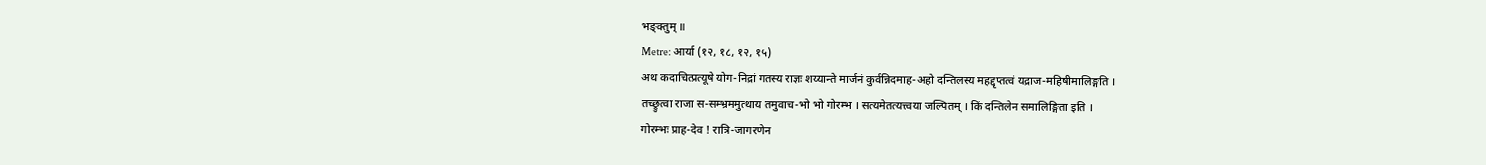भङ्क्तुम् ॥
Metre: आर्या (१२, १८, १२, १५)
अथ कदाचित्प्रत्यूषे योग-निद्रां गतस्य राज्ञः शय्यान्ते मार्जनं कुर्वन्निदमाह-अहो दन्तिलस्य महद्दृप्तत्वं यद्राज-महिषीमालिङ्गति ।
तच्छ्रुत्वा राजा स-सम्भ्रममुत्थाय तमुवाच-भो भो गोरम्भ । सत्यमेतत्यत्त्वया जल्पितम् । किं दन्तिलेन समालिङ्गिता इति ।
गोरम्भः प्राह-देव ! रात्रि-जागरणेन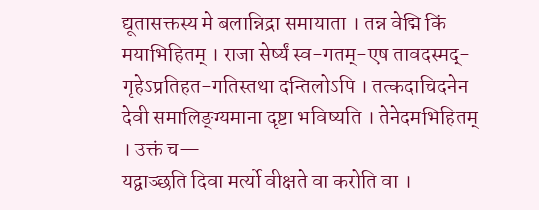द्यूतासक्तस्य मे बलान्निद्रा समायाता । तन्न वेद्मि किं मयाभिहितम् । राजा सेर्ष्यं स्व-गतम्-एष तावदस्मद्-गृहेऽप्रतिहत-गतिस्तथा दन्तिलोऽपि । तत्कदाचिदनेन देवी समालिङ्ग्यमाना दृष्टा भविष्यति । तेनेदमभिहितम् । उक्तं च—
यद्वाञ्छति दिवा मर्त्यो वीक्षते वा करोति वा ।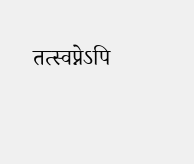तत्स्वप्नेऽपि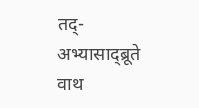तद्-अभ्यासाद्ब्रूते वाथ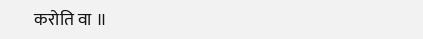करोति वा ॥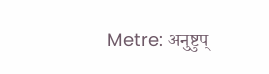Metre: अनुष्टुप्